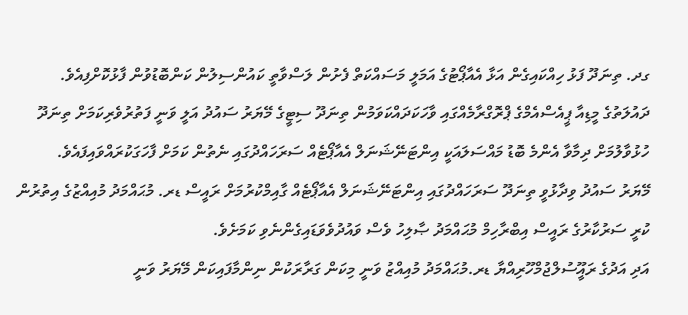ގދ. ތިނަދޫ ފަޅު ހިއްކައިގެން އަޅާ އެއާޕޯޓުގެ އަމަލީ މަސައްކަތް ފެށުން ލަސްވާތީ ކައުންސިލުން ކަންބޮޑުވުން ފާޅުކޮށްފިއެވެ.
ދައުލަތުގެ މީޑިއާ ޕީއެސްއެމްގެ ޕްރޮގްރާމެއްގައި ވާހަކަދައްކަވަމުން ތިނަދޫ ސިޓީގެ މޭޔަރު ސައުދު އަލީ ވަނީ ފަތުރުވެރިކަމަށް ތިނަދޫ ހުޅުވާލުމަށް ދިމާވާ އެންމެ ބޮޑު މައްސަލައަކީ އިންޓަނޭޝަނަލް އެއާޕޯޓެއް ސަރަހައްދުގައި ނެތުން ކަމަށް ފާހަގަކުރައްވައިފައެވެ.
މޭޔަރު ސައުދު ވިދާޅުވީ ތިނަދޫ ސަރަހައްދުގައި އިންޓަނޭޝަނަލް އެއާޕޯޓެއް ގާއިމްކުރުމަށް ރައީސް ޑރ. މުޙައްމަދު މުއިއްޒުގެ އިތުރުން ކުރީ ސަރުކާރުގެ ރައީސް އިބްރާހިމް މުޙައްމަދު ޞާލިހު ވެސް ވައުދުވެވަޑައިގެންނެވި ކަމަށެވެ.
އަދި އަދުގެ ރައީޫސުލްޖުމްހޫރިއްޔާ ޑރ.މުޙައްމަދު މުއިއްޒު ވަނީ މިކަން ގަރާރަކުން ނިންމާފައިކަން މޭޔަރު ވަނީ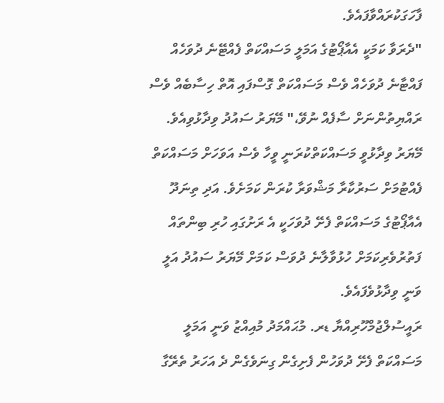ފާހަގަކުރައްވާފައެވެ.
"ދެރަވާ ކަމަކީ އެއާޕޯޓުގެ އަމަލީ މަސައްކަތް ފެއްޓޭނެ ދުވަހެއް ފައްޓާނެ ދުވަހެއް ވެސް މަސައްކަތް ގޮސްފައި އޮތް ހިސާބެއް ވެސް ރައްޔިތުންނަށް ސާފެއް ނުވޭ،" މޭޔަރު ސައުދު ވިދާޅުވިއެވެ.
މޭޔަރު ވިދާޅުވީ މަސައްކަތްކުރަނީ ވީހާ ވެސް އަވަހަށް މަސައްކަތް ފެއްޓުމަށް ސަރުކާރާ މަޝްވަރާ ކުރަން ކަމަށެވެ. އަދި ތިނަދޫ އެއާޕޯޓުގެ މަސައްކަތް ފެށޭ ދުވަހަކީ އެ ރަށުގައި ހުރި ބިންތައް ފަތުރުވެރިކަމަށް ހުޅުވާލާނެ ދުވަސް ކަމަށް މޭޔަރު ސައުދު އަލީ ވަނީ ވިދާޅުވެފައެވެ.
ރައީސުލްޖުމްހޫރިއްޔާ ޑރ. މުޙައްމަދު މުއިއްޒު ވަނީ އަމަލީ މަސައްކަތް ފެށޭ ދުވަހުން ފެށިގެން ގިނަވެގެން ދެ އަހަރު ތެރޭގާ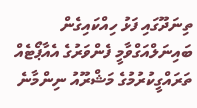ތިނަދޫގައި ފަޅު ހިއްކައިގެން ބައިނަލްއަގްވާމީ ފެންވަރުގެ އެއާޕޯޓެއް ތަރައްގީކުރުމުގެ މަޝްރޫއު ނިންމާނެ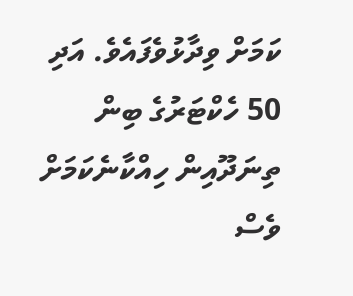ކަމަށް ވިދާޅުވެފައެވެ. އަދި 50 ހެކްޓަރުގެ ބިން ތިނަދޫއިން ހިއްކާނެކަމަށް ވެސް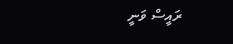ރައީސް ވަނީ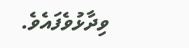ވިދާޅުވެފައެވެ.